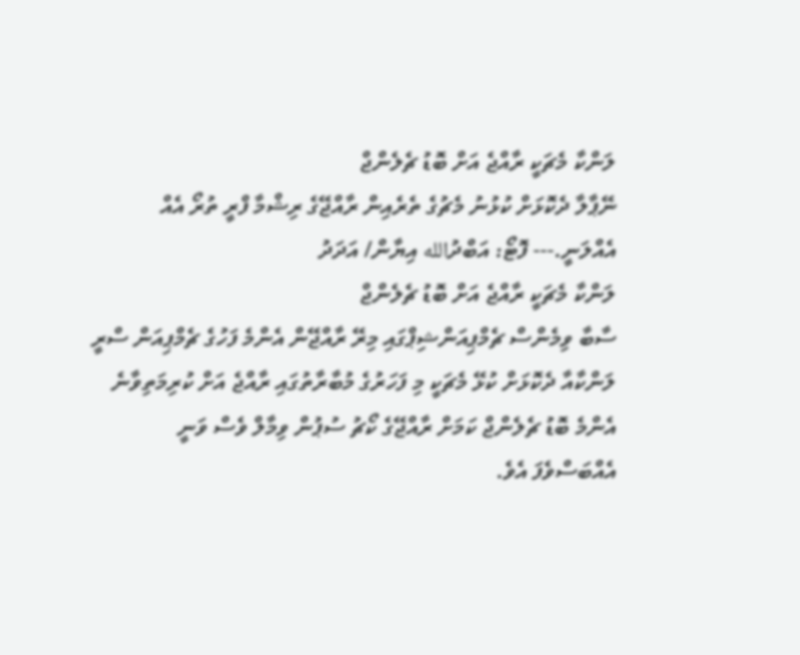ލަންކާ މެޗަކީ ރާއްޖެ އަށް ބޮޑު ޗެލެންޖް
ނޭޕާލާ ދެކޮޅަށް ކުޅުނު މެޗުގެ ތެރެއިން ރާއްޖޭގެ ރިޝްމާ ފްރީ ތުރޯ އެއް އެއްލަނީ.--- ފޮޓޯ: އަބްދުالله އިޔާން/ އަދަދު
ލަންކާ މެޗަކީ ރާއްޖެ އަށް ބޮޑު ޗެލެންޖް
ސާބާ ވިމެންސް ޗެމްޕިއަންޝިޕްގައި މިރޭ ރާއްޖޭން އެންމެ ފަހުގެ ޗެމްޕިއަން ސްރީ ލަންކާއާ ދެކޮޅަށް ކުޅޭ މެޗަކީ މި ފަހަރުގެ މުބާރާތުގައި ރާއްޖެ އަށް ކުރިމަތިވާނެ އެންމެ ބޮޑު ޗެލެންޖް ކަމަށް ރާއްޖޭގެ ކޯޗު ސުޕުން ވިމާލް ވެސް ވަނީ އެއްބަސްވެފަ އެވެ.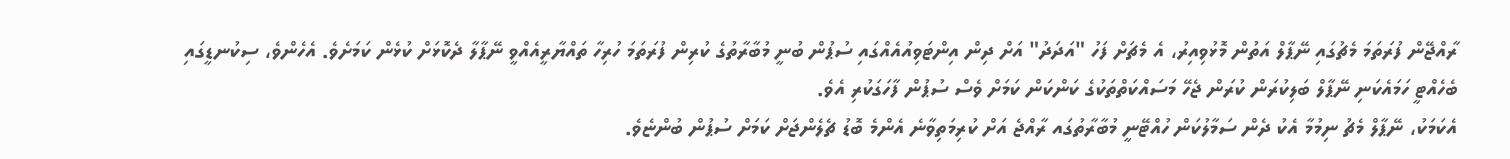ރާއްޖޭން ފުރަތަމަ މެޗުގައި ނޭޕާލް އަތުން މޮޅުވިއިރު، އެ މެޗަށް ފަހު "އަދަދު" އަށް ދިން އިންޓަވިއުއެއްގައި ސުޕުން ބުނީ މުބާރާތުގެ ކުރިން ފުރަތަމަ ހުރިހާ ތައްޔާރީއެއްވީ ނޭޕާލާ ދެކޮޅަށް ކުޅެން ކަމަށެވެ. އެހެންވެ، ސިކުނޑީގައި ބެހެއްޓީ ހަމައެކަނި ނޭޕާލް ބަލިކުރަން ކުރަން ޖެހޭ މަސައްކަތްތަކުގެ ކަންކަން ކަމަށް ވެސް ސުޕުން ފާހަގަކުރި އެވެ.
އެކަމަކު، ނޭޕާލް މެޗު ނިމުމާ އެކު ދެން ސަމާލުކަން ހުއްޓޭނީ މުބާރާތުގައ ރާއްޖެ އަށް ކުރިމަތިވާނެ އެންމެ ބޮޑު ޗެލެންޖަށް ކަމަށް ސުޕުން ބުންޏެވެ.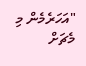"އަހަރެމެން މި މެޗަށް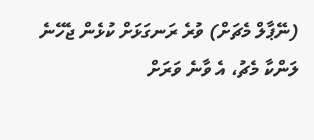(ނޭޕާލް މެޗަށް) ވުރެ ރަނގަޅަށް ކުޅެން ޖެހޭނެ ލަންކާ މެޗު، އެ ވާނެ ވަރަށް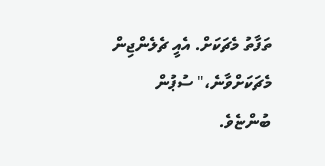ތަފާތު މެޗަކަށް. އެއީ ޗެލެންޖިން މެޗަކަށްވާނެ،" ސުޕުން ބުންޏެވެ.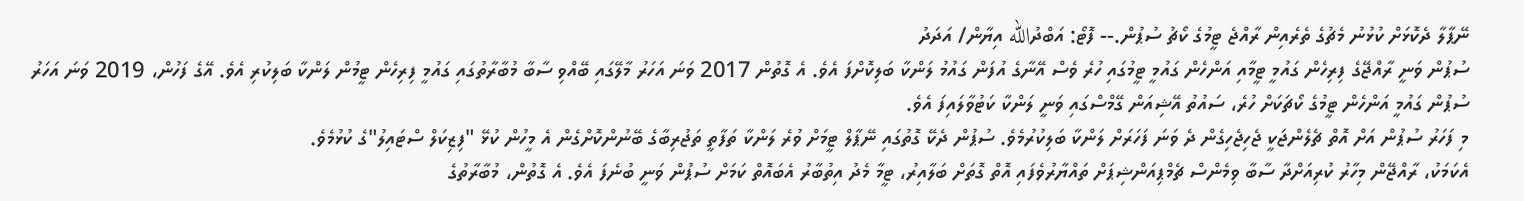ނޭޕާލާ ދެކޮޅަށް ކުޅުނު މެޗުގެ ތެރެއިން ރާއްޖެ ޓީމުގެ ކޯޗު ސުޕުން.-- ފޮޓޯ: އަބްދުالله އިޔާން/ އަދަދު
ސުޕުން ވަނީ ރާއްޖޭގެ ފިރިހެން ގައުމީ ޓީމާއި އަންހެން ގައުމީ ޓީމުގައި ހުރެ ވެސް އޭނާގެ އުފަން ގައުމު ލަންކާ ބަލިކޮށްފަ އެވެ. އެ ގޮތުން 2017 ވަނަ އަހަރު މާލޭގައި ބޭއްވި ސާބާ މުބާރާތުގައި ގައުމީ ފިރިހެން ޓީމުން ލަންކާ ބަލިކުރި އެވެ. އޭގެ ފަހުން، 2019 ވަނަ އަހަރު ސުޕުން ގައުމީ އަންހެން ޓީމުގެ ކޯޗަކަށް ހުރެ، ސައުތު އޭޝިއަން ގޭމްސްގައި ވަނީ ލަންކާ ކަޓުވާލައިފަ އެވެ.
މި ފަހަރު ސުޕުން އަށް އޮތް ޗެލެންޖަކީ ޖެހިޖެހިގެން ދެ ވަނަ ފަހަރަށް ލަންކާ ބަލިކުރުމެވެ. ސުޕުން ދެކޭ ގޮތުގައި ނޭޕާލް ޓީމަށް ވުރެ ލަންކާ ތަފާތީ ތަޖުރިބާގެ ބޭނުންކޮށްގެން އެ މީހުން ކުޅޭ "ފިޒިކަލް ސްޓައިލު"ގެ ކުޅުމެވެ.
އެކަމަކު، ރާއްޖޭން މިހާރު ކުރިއަށްދާ ސާބާ ވިމެންސް ޗެމްޕިއަންޝިޕަށް ތައްޔާރުވެފައި އޮތް ގޮތަށް ބަލާއިރު، ޓީމާ މެދު އިތުބާރު އެބައޮތް ކަމަށް ސުޕުން ވަނީ ބުނެފަ އެވެ. އެ ގޮތުން، މުބާރާތުގެ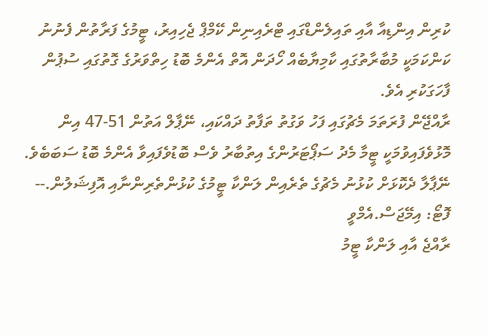ކުރިން އިންޑިއާ އާއި ތައިލެންޑްގައި ޓްރެއިނިން ކޭމްޕް ޖެހިއިރު، ޓީމުގެ ފަރާތުން ފެނުނު ކަންކަމަކީ މުބާރާތުގައި ކާމިޔާބެއް ހޯދަން އޮތް އެންމެ ބޮޑު ހިތްވަރުގެ ގޮތުގައި ސުޕުން ފާހަގަކުރި އެވެ.
ރާއްޖޭން ފުރަތަމަ މެޗުގައި ފަހު ވަގުތު ތަފާތު ދައްކައި، ނޭޕާލް އަތުން 51-47 އިން މޮޅުވެފައިވުމަކީ ޓީމާ މެދު ސަޕޯޓަރުންގެ އިތުބާރު ވެސް ބޮޑުވެފައިވާ އެންމެ ބޮޑު ސަބަބެވެ.
ނޭޕާލާ ދެކޮޅަށް ކުޅުނު މެޗުގެ ތެރެއިން ލަންކާ ޓީމުގެ ކުޅުންތެރިންނާއި އޮފިޝަލުން.-- ފޮޓޯ: އިމޭޖަސް.އެމްވީ
ރާއްޖެ އާއި ލަންކާ ޓީމު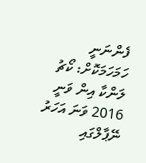ފެންނަނީ ހަމަހަމަކޮށް: ކޯޗު
ލަންކާ އިން ވަނީ 2016 ވަނަ އަހަރު ނޭޕާލްގައި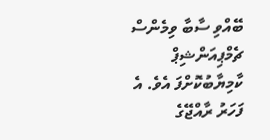ބޭއްވި ސާބާ ވިމެންސް ޗެމްޕިއަންޝިޕް ކާމިޔާބުކޮށްފަ އެވެ. އެ ފަހަރު ރާއްޖޭގެ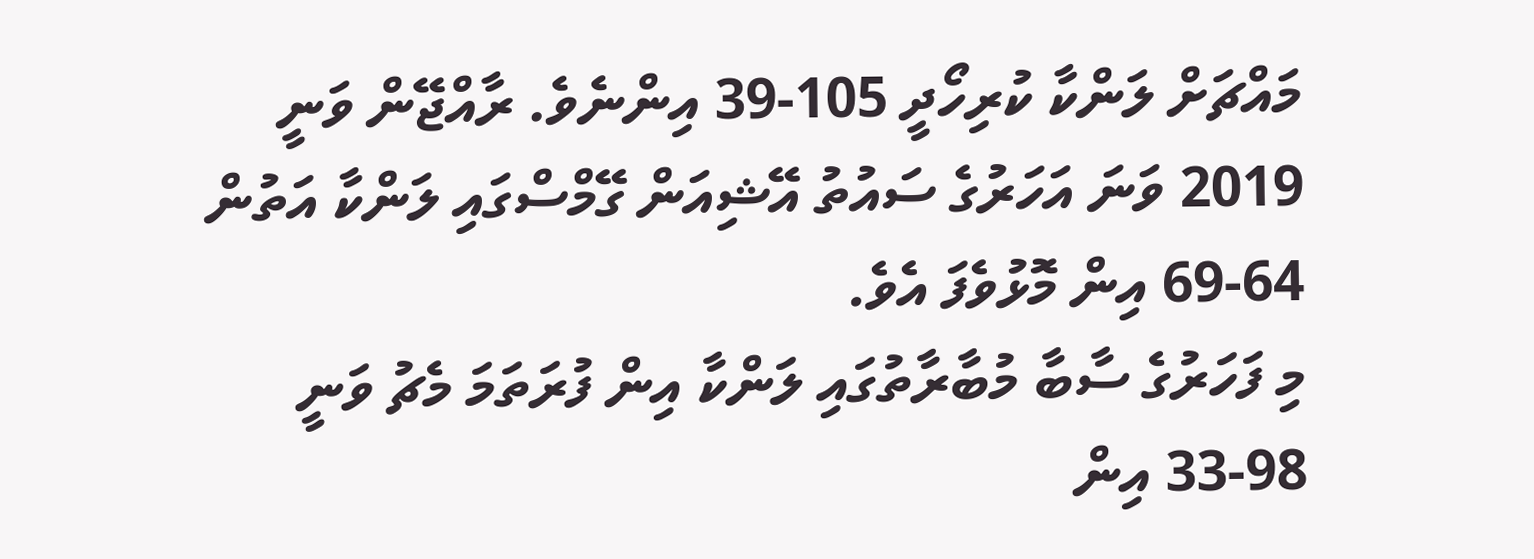މައްޗަށް ލަންކާ ކުރިހޯދީ 105-39 އިންނެވެ. ރާއްޖޭން ވަނީ 2019 ވަނަ އަހަރުގެ ސައުތު އޭޝިއަން ގޭމްސްގައި ލަންކާ އަތުން 64-69 އިން މޮޅުވެފަ އެވެ.
މި ފަހަރުގެ ސާބާ މުބާރާތުގައި ލަންކާ އިން ފުރަތަމަ މެޗު ވަނީ 98-33 އިން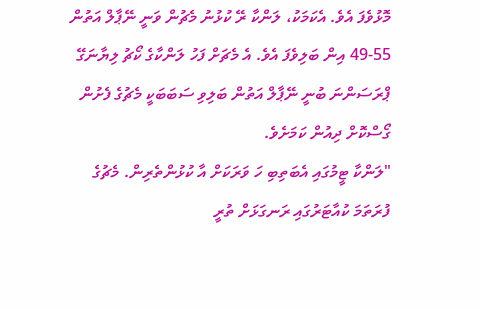މޮޅުވެފަ އެވެ. އެކަމަކު، ލަންކާ ރޭ ކުޅުނު މެޗުން ވަނީ ނޭޕާލް އަތުން 55-49 އިން ބަލިވެފަ އެވެ. އެ މެޗަށް ފަހު ލަންކާގެ ކޯޗު ލިޔާނަގޭ ޕްރަސަންނަ ބުނީ ނޭޕާލް އަތުން ބަލިވި ސަބަބަކީ މެޗުގެ ފެށުން ގޯސްކޮށް ދިއުން ކަމަށެވެ.
"ލަންކާ ޓީމުގައި އެބަތިބި ހަ ވަރަކަށް އާ ކުޅުންތެރިން. މެޗުގެ ފުރަތަމަ ކުއާޓަރުގައި ރަނގަޅަށް ތުރީ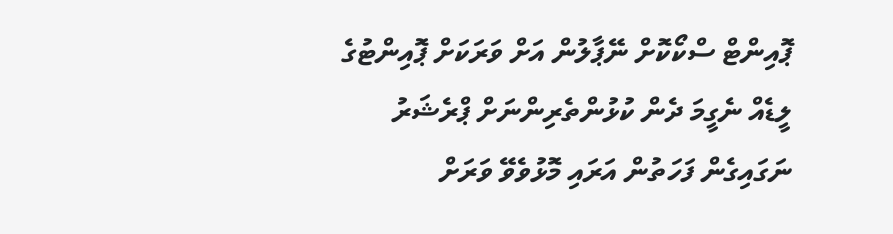ޕޮއިންޓް ސްކޯކޮށް ނޭޕާލުން އަށް ވަރަކަށް ޕޮއިންޓުގެ ލީޑެއް ނެގީމަ ދެން ކުޅުންތެރިންނަށް ޕްރެޝަރު ނަގައިގެން ފަހަތުން އަރައި މޮޅުވެވޭ ވަރަށް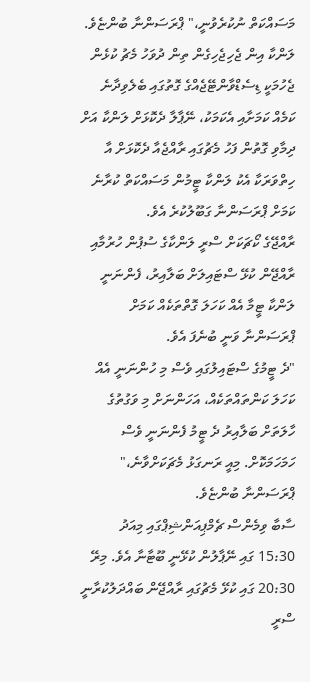މަސައްކަތް ނުކުރެވުނީ،" ޕްރަސަންނާ ބުންޏެވެ.
ލަންކާ އިން ޖެހިޖެހިގެން ތިން ދުވަހު މެޗު ކުޅެން ޖެހުމަކީ ޑިސެޑްވާންޓޭޖެއްގެ ގޮތުގައި ބެލެވިދާނެ ކަމެއް ކަމަށާއި އެކަމަކު، ނޭޕާލާ ދެކޮޅަށް ލަންކާ އަށް ދިމާވި ގޮތުން ފަހު މެޗުގައި ރާއްޖެއާ ދެކޮޅަށް އާ ހިތްވަރަކާ އެކު ލަންކާ ޓީމުން މަސައްކަތް ކުރާނެ ކަމަށް ޕްރަސަންނާ ގަބޫލުކުރެ އެވެ.
ރާއްޖޭގެ ކޯޗަކަށް ސްރީ ލަންކާގެ ސުޕުން ހުރުމާއި ރާއްޖޭން ކުޅޭ ސްޓައިލަށް ބަލާއިރު، ފެންނަނީ ލަންކާ ޓީމާ އެއް ކަހަލަ ގޮތްތަކެއް ކަމަށް ޕްރަސަންނާ ވަނީ ބުނެފަ އެވެ.
"ދެ ޓީމުގެ ސްޓައިލުގައި ވެސް މި ހުންނަނީ އެއް ކަހަލަ ކަންތައްތަކެއް، އަހަންނަށް މި ވަގުތުގެ ހާލަތަށް ބަލާއިރު ދެ ޓީމު ފެންނަނީ ވެސް ހަމަހަމަކޮށް. މިއީ ރަނގަޅު މެޗަކަށްވާނެ،" ޕްރަސަންނާ ބުންޏެވެ.
ސާބާ ވިމެންސް ޗެމްޕިއަންޝިޕްގައި މިއަދު 15:30 ގައި ނޭޕާލުން ކުޅޭނީ ބޫޓާނާ އެވެ. މިރޭ 20:30 ގައި ކުޅޭ މެޗުގައި ރާއްޖޭން ބައްދަލުކުރާނީ ސްރީ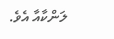ލަންކާއާ އެވެ.